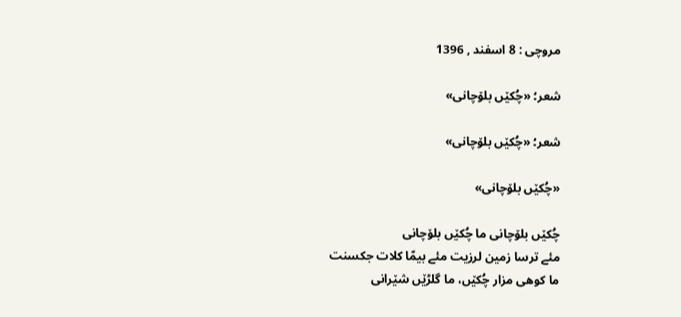مروچی : 8 اسفند , 1396

شعر؛ «چُکێں بلۆچانی»

شعر؛ «چُکێں بلۆچانی»

«چُکێں بلۆچانی»

چُکێں بلۆچانی ما چُکێں ‌بلۆچانی
مئے ترسا زمین لرزیت مئے بیمّا کلات جکسنت
ما کوھی ‌مزار چُکێں‌، ما گلڑێں ‌شێرانی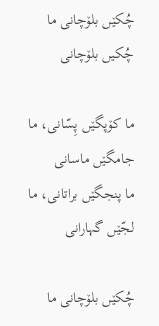چُکێں بلۆچانی ما چُکیں ‌بلۆچانی

ما کۆپگێں ‌پِسّانی، ما جامگێں ‌ماسانی
ما پنجگێں ‌براتانی، ما لجّێں ‌گہارانی

چُکێں بلۆچانی ما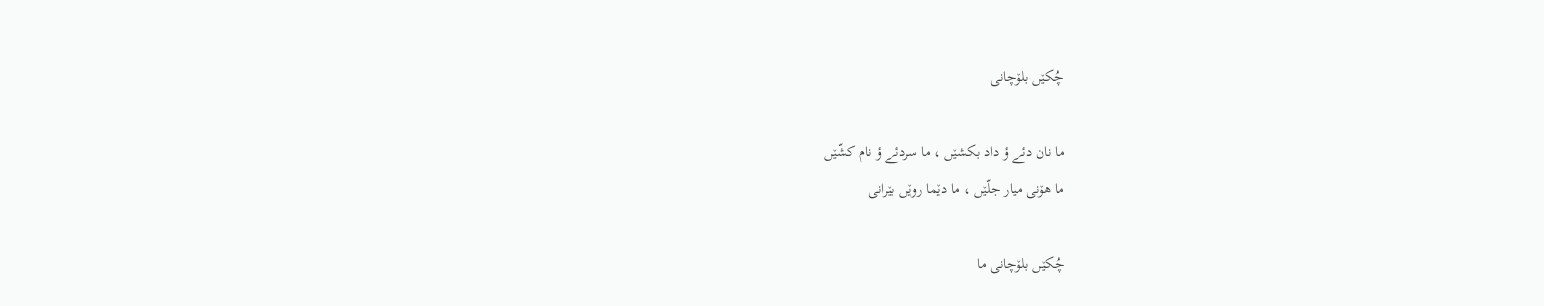چُکێں ‌بلۆچانی

ما نان دئے ؤ داد بکشێں ، ما سردئے ؤ نام کشّێں
ما ھۆنی میار جلّێں ، ما دێما روێں ‌بێرانی

چُکێں بلۆچانی ما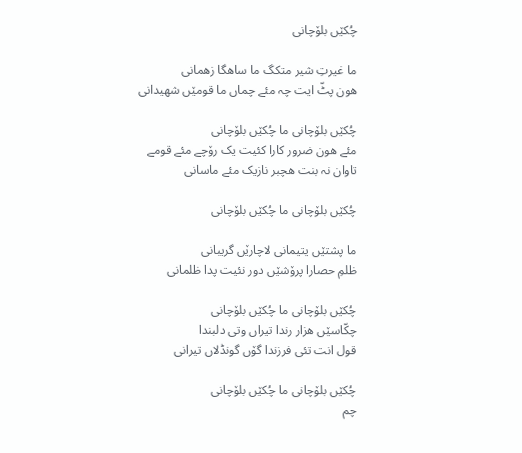چُکێں ‌بلۆچانی

ما غیرتِ شیر متکگ ما ساھگا زھمانی
ھون پٹّ ایت چہ مئے چماں ما قومێں‌ شھیدانی

چُکێں بلۆچانی ما چُکێں ‌بلۆچانی
مئے ھون ضرور کارا کئیت یک رۆچے مئے قومے
تاوان نہ بنت ھچبر نازیک مئے ماسانی

چُکێں بلۆچانی ما چُکێں ‌بلۆچانی

ما پشتێں ‌یتیمانی لاچارێں‌ گریبانی
ظلمِ حصارا پرۆشێں ‌دور نئیت پدا ظلمانی

چُکێں بلۆچانی ما چُکێں ‌بلۆچانی
چکّاسێں ‌ھزار رندا تیراں ‌وتی دلبندا
قول انت تئی فرزندا گۆں ‌گونڈلاں ‌تیرانی

چُکێں بلۆچانی ما چُکێں ‌بلۆچانی
چم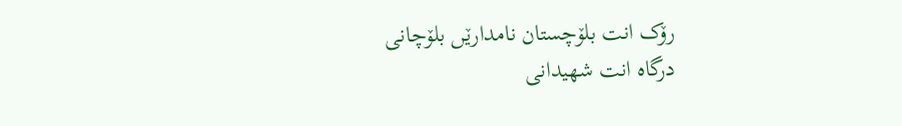رۆک انت بلۆچستان نامدارێں ‌بلۆچانی
درگاہ انت شھیدانی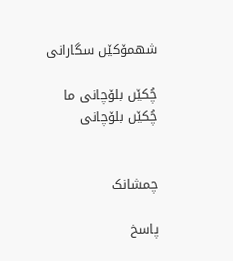شھمۆکێں‌ سگارانی

چُکێں بلۆچانی ما چُکێں ‌بلۆچانی


چمشانک

پاسخ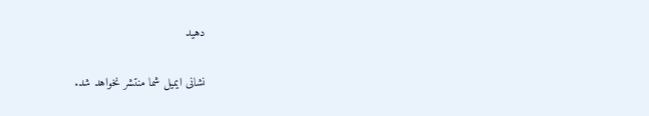دهید

نشانی ایمیل شما منتشر نخواهد شد.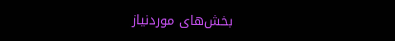بخش‌های موردنیاز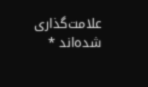علامت‌گذاری شده‌اند *